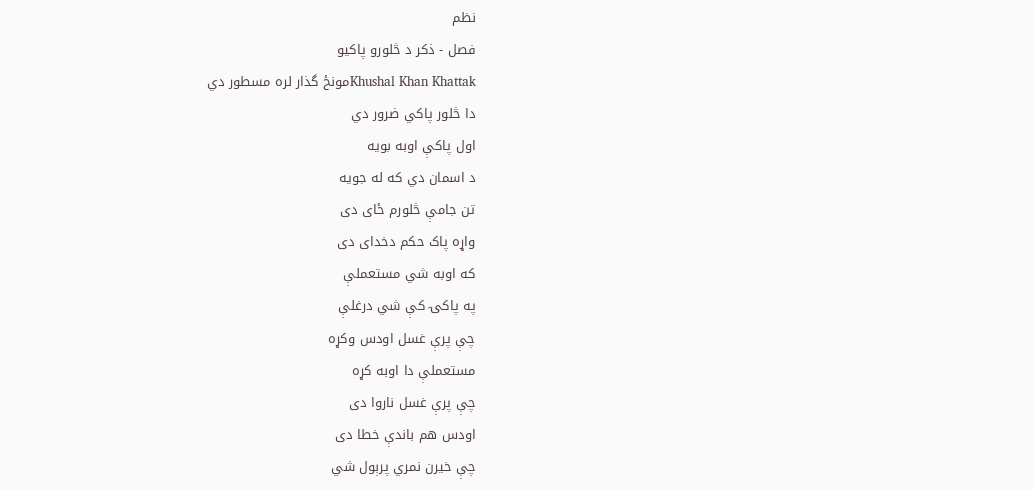نظم
فصل - ذکر د څلورو پاکيو
Khushal Khan Khattakمونځ گذار لره مسطور دي
دا څلور پاکي ضرور دي
اول پاکې اوبه بويه
د اسمان دي که له جويه
تن جامې څلورم ځای دی
واړه پاک حکم دخدای دی
که اوبه شي مستعملې
په پاکۍ کې شي درغلې
چې پرې غسل اودس وکړه
مستعملې دا اوبه کړه
چې پرې غسل ناروا دی
اودس هم باندې خطا دی
چې خيرن نمري پرېول شي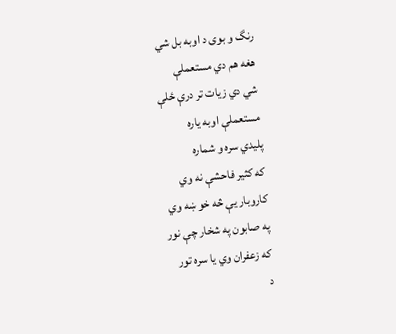رنگ و بوی د اوبه بل شي
هغه هم دي مستعملې
شي دي زيات تر درې ځلې
مستعملې اوبه ياره
پليدي سره و شماره
که کثير فاحشې نه وي
کاروبار يې څه خو ښه وي
په صابون په شخار چې نور
که زعفران وي يا سره تور
د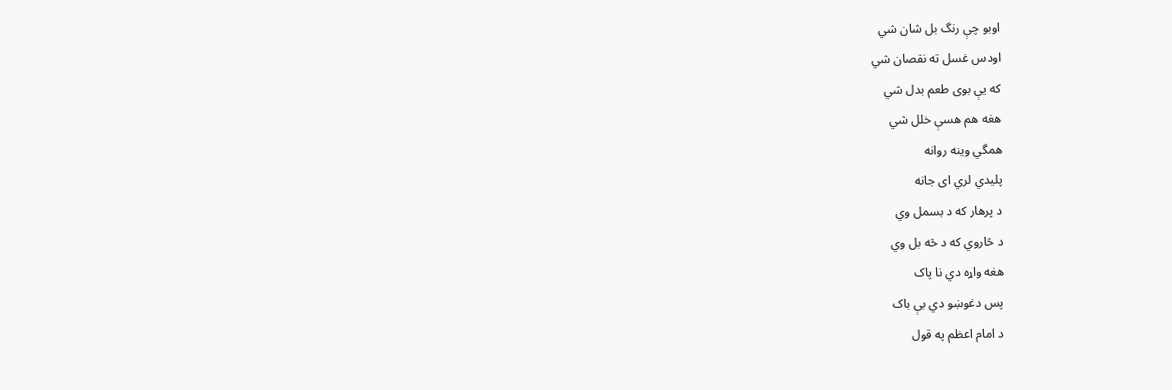اوبو چې رنگ بل شان شي
اودس غسل ته نقصان شي
که يې بوی طعم بدل شي
هغه هم هسې خلل شي
همگي وينه روانه
پليدي لري ای جانه
د پرهار که د بسمل وي
د څاروي که د څه بل وي
هغه واړه دي نا پاک
پس دغوښو دي بې باک
د امام اعظم په قول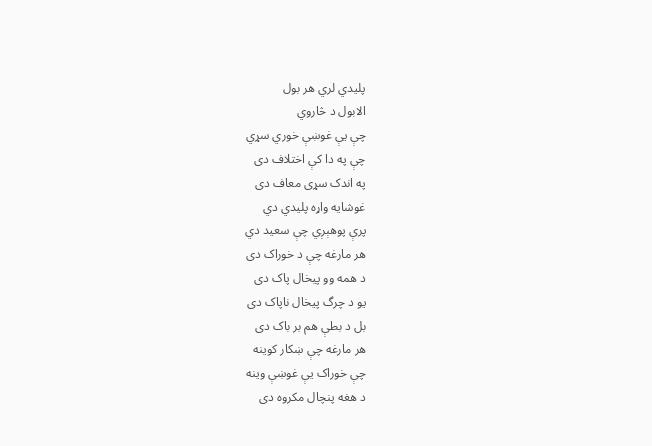پليدي لري هر بول
الابول د څاروي
چې يې غوښې خوري سړي
چې په دا کې اختلاف دی
په اندک سړی معاف دی
غوشايه واړه پليدي دي
پرې پوهېږي چې سعيد دي
هر مارغه چې د خوراک دی
د همه وو پيخال پاک دی
يو د چرگ پيخال ناپاک دی
بل د بطې هم بر باک دی
هر مارغه چې ښکار کوينه
چې خوراک يې غوښې وينه
د هغه پنچال مکروه دی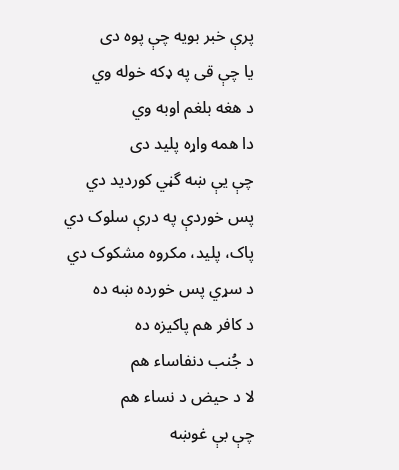پرې خبر بويه چې پوه دی
يا چې قی په ډکه خوله وي
د هغه بلغم اوبه وي
دا همه واړه پليد دی
چې يې ښه گڼي کورديد دي
پس خوردې په درې سلوک دي
پاک، پليد، مکروه مشکوک دي
د سړي پس خورده ښه ده
د کافر هم پاکيزه ده
د جُنب دنفاساء هم
لا د حيض د نساء هم
چې بې غوښه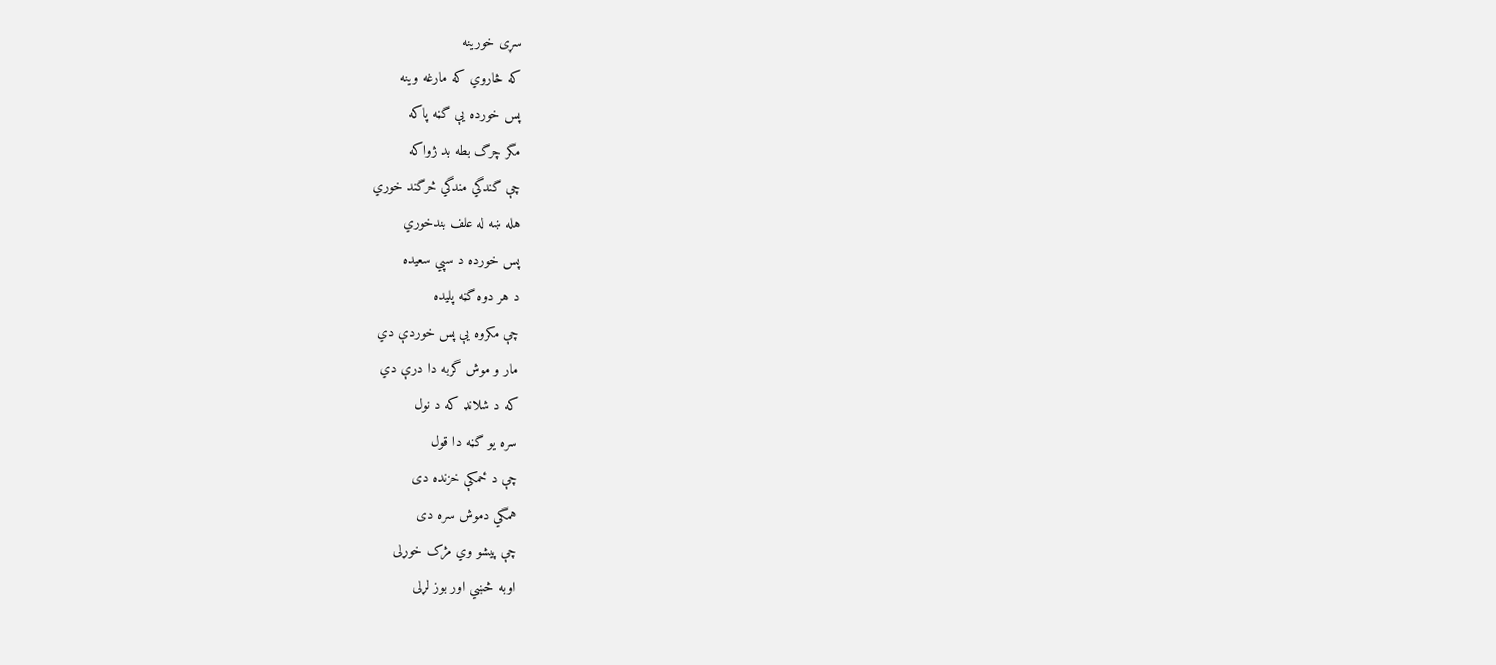سړی خورينه
که څاروي که مارغه وينه
پس خورده يې گڼه پاکه
مگر چرگ بطه بد ژواکه
چې گندگي مندگي څرگند خوري
هله ښه له علف بندخوري
پس خورده د سپي سعيده
د هر دوه گڼه پليده
چې مکروه يې پس خوردې دي
مار و موش گربه دا درې دي
که د شلانډ که د نول
سره يو گڼه دا قول
چې د ځمکې خزنده دی
همگي دموش سره دی
چې پيشو وي مژک خوړلی
اوبه څښي اور بوز لړلی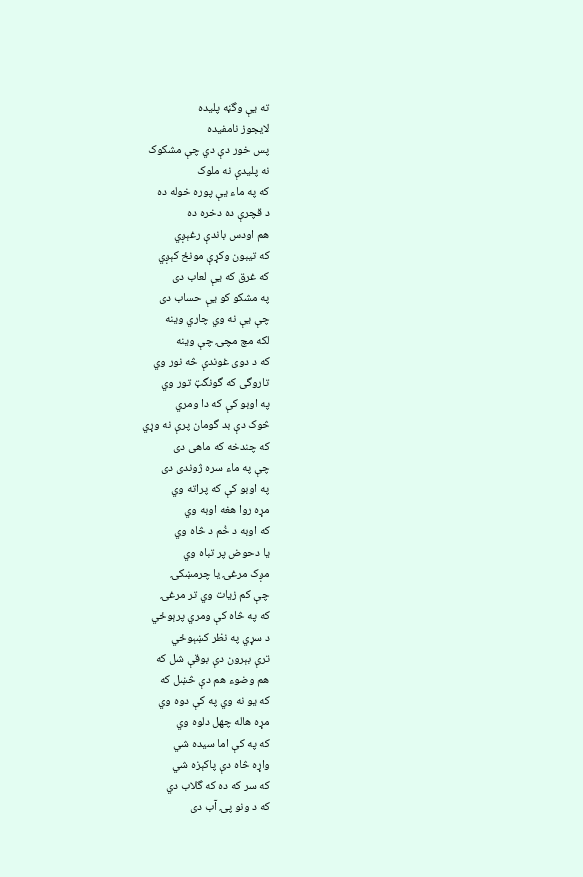ته يې وگڼه پليده
لايجوز نامفيده
پس خور دې دي چې مشکوک
نه پليدې نه ملوک
که په ماء يې پوره خوله ده
د قچرې ده دخره ده
هم اودس باندې رغېږي
که تيبون وکړې مونځ کېږي
که غرق که يې لعاب دی
په مشکو کو يې حساب دی
چې يې نه وي چاري وينه
لکه مچ مچۍ چې وينه
که د دوی غوندې څه نور وي
تاروگی که گونگټ تور وي
په اوبو کې که دا ومري
څوک دې بد گومان پرې نه وړي
که چندخه که ماهی دی
چې په ماء سره ژوندی دی
په اوبو کې که پراته وي
مړه روا هغه اوبه وي
که اوبه د خُم د څاه وي
يا دحوض پر تباه وي
مږک مرغۍ يا چرمښکۍ
چې کم زيات وي تر مرغۍ
که په څاه کې ومري پرېوځي
د سړي په نظر کښېوځي
ترې بېرون دې بوقې شل که
هم وضوء هم دې څښل که
که يو نه وي په کې دوه وي
مړه هاله چهل دلوه وي
که په کې اما سيده شي
واړه څاه دې پاکېزه شي
که سر که ده که گلاب دي
که د ونو پۍ آب دی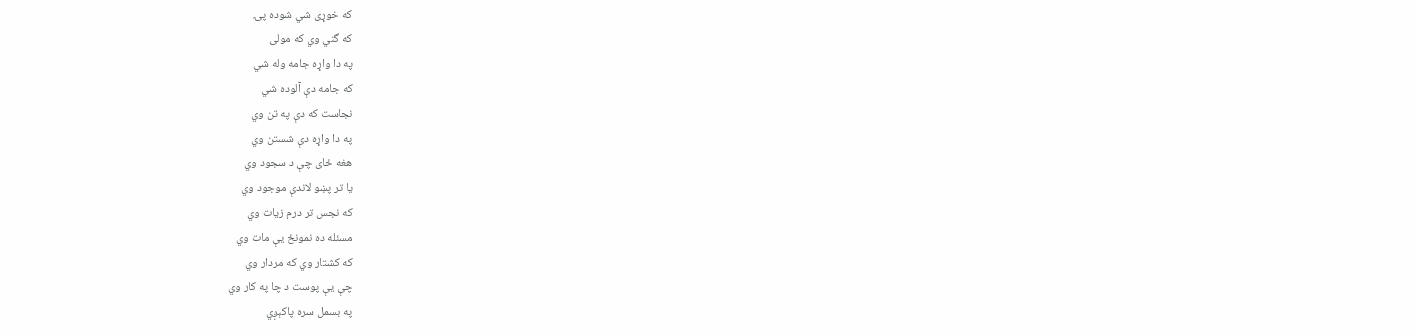که خوړی شي شوده پۍ
که گني وي که مولی
په دا واړه جامه وله شي
که جامه دې آلوده شي
نجاست که دې په تن وي
په دا واړه دې شستن وي
هغه ځای چې د سجود وي
يا تر پښو لاندې موجود وي
که نجس تر درم زيات وي
مسئله ده نمونځ يې مات وي
که کشتار وي که مردار وي
چې يې پوست د چا په کار وي
په بسمل سره پاکېږي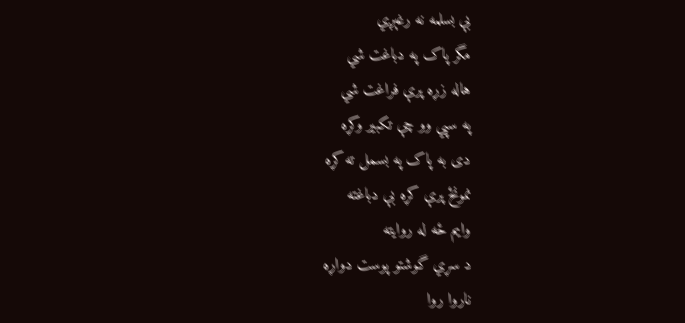بې بسلمه نه رغېږي
مگر پاک په دباغت شي
هاله زړه پرې فراغت شي
په سپي وو چې تکبير وکړه
دی به پاک په بسمل ته کړه
نمونځ پرې کړه بې دباغته
وايم ځه له روايته
د سړي گوشتو پوست دواړه
ناروا روا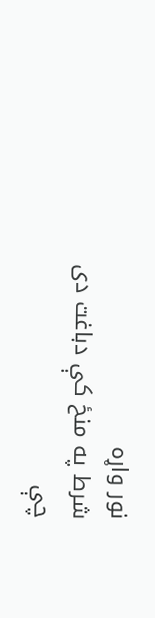نور واړه
شرط په منځ کې دباغت دی
چې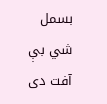بسمل شي بې آفت دی